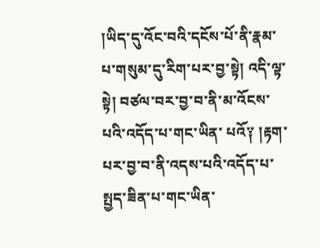།ཡིད་དུ་འོང་བའི་དངོས་པོ་ནི་རྣམ་པ་གསུམ་དུ་རིག་པར་བྱ་སྟེ། འདི་ལྟ་སྟེ། བཙལ་བར་བྱ་བ་ནི་མ་འོངས་པའི་འདོད་པ་གང་ཡིན་ པའོ༑ །རྟག་པར་བྱ་བ་ནི་འདས་པའི་འདོད་པ་སྤྱད་ཟིན་པ་གང་ཡིན་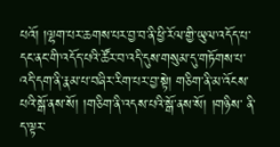པའོ། །ལྷག་པར་ཆགས་པར་བྱ་བ་ནི་ཕྱི་རོལ་གྱི་ཡུལ་འདོད་པ་དང་ནང་གི་འདོད་པའི་ཚོར་བ་འདི་དུས་གསུམ་དུ་གཏོགས་པ་འདི་དག་ནི་རྣམ་པ་བཞིར་རིག་པར་བྱ་སྟེ། གཅིག་ནི་མ་འོངས་པའི་སྒོ་ནས་སོ། །གཅིག་ནི་འདས་པའི་སྒོ་ནས་སོ། །གཉིས་ ནི་ད་ལྟར་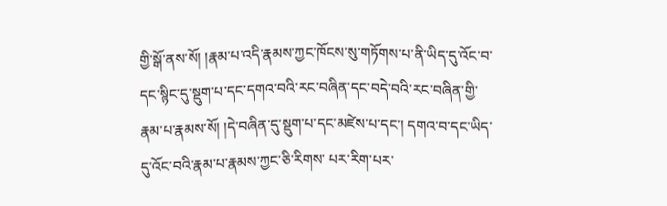གྱི་སྒོ་ནས་སོ། །རྣམ་པ་འདི་རྣམས་ཀྱང་ཁོངས་སུ་གཏོགས་པ་ནི་ཡིད་དུ་འོང་བ་དང་སྙིང་དུ་སྡུག་པ་དང་དགའ་བའི་རང་བཞིན་དང་བདེ་བའི་རང་བཞིན་གྱི་རྣམ་པ་རྣམས་སོ། །དེ་བཞིན་དུ་སྡུག་པ་དང་མཛེས་པ་དང་། དགའ་བ་དང་ཡིད་དུ་འོང་བའི་རྣམ་པ་རྣམས་ཀྱང་ཅི་རིགས་ པར་རིག་པར་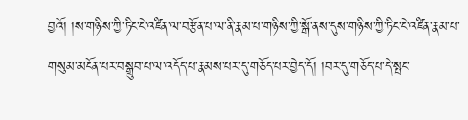བྱའོ། །ས་གཉིས་ཀྱི་ཏིང་ངེ་འཛིན་ལ་བརྩོན་པ་ལ་ནི་རྣམ་པ་གཉིས་ཀྱི་སྒོ་ནས་དུས་གཉིས་ཀྱི་ཏིང་ངེ་འཛིན་རྣམ་པ་གསུམ་མངོན་པར་བསྒྲུབ་པ་ལ་འདོད་པ་རྣམས་པར་དུ་གཅོད་པར་བྱེད་དོ། །བར་དུ་གཅོད་པ་དེ་སྤང་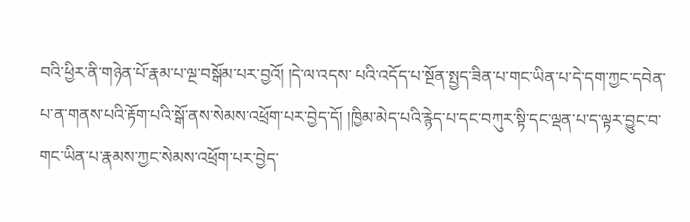བའི་ཕྱིར་ནི་གཉེན་པོ་རྣམ་པ་ལྔ་བསྒོམ་པར་བྱའོ། །དེ་ལ་འདས་ པའི་འདོད་པ་སྔོན་སྤྱད་ཟིན་པ་གང་ཡིན་པ་དེ་དག་ཀྱང་དབེན་པ་ན་གནས་པའི་རྟོག་པའི་སྒོ་ནས་སེམས་འཕྲོག་པར་བྱེད་དོ། །ཁྱིམ་མེད་པའི་རྙེད་པ་དང་བཀུར་སྟི་དང་ལྡན་པ་ད་ལྟར་བྱུང་བ་གང་ཡིན་པ་རྣམས་ཀྱང་སེམས་འཕྲོག་པར་བྱེད་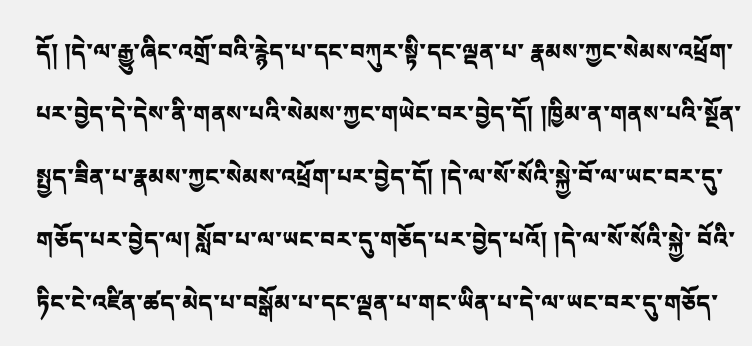དོ། །དེ་ལ་རྒྱུ་ཞིང་འགྲོ་བའི་རྙེད་པ་དང་བཀུར་སྟི་དང་ལྡན་པ་ རྣམས་ཀྱང་སེམས་འཕྲོག་པར་བྱེད་དེ་དེས་ནི་གནས་པའི་སེམས་ཀྱང་གཡེང་བར་བྱེད་དོ། །ཁྱིམ་ན་གནས་པའི་སྔོན་སྤྱད་ཟིན་པ་རྣམས་ཀྱང་སེམས་འཕྲོག་པར་བྱེད་དོ། །དེ་ལ་སོ་སོའི་སྐྱེ་བོ་ལ་ཡང་བར་དུ་གཅོད་པར་བྱེད་ལ། སློབ་པ་ལ་ཡང་བར་དུ་གཅོད་པར་བྱེད་པའོ། །དེ་ལ་སོ་སོའི་སྐྱེ་ བོའི་ཏིང་ངེ་འཛིན་ཚད་མེད་པ་བསྒོམ་པ་དང་ལྡན་པ་གང་ཡིན་པ་དེ་ལ་ཡང་བར་དུ་གཅོད་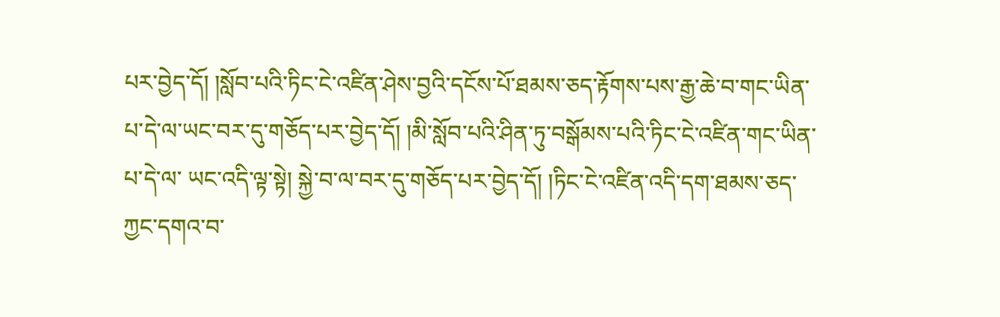པར་བྱེད་དོ། །སློབ་པའི་ཏིང་ངེ་འཛིན་ཤེས་བྱའི་དངོས་པོ་ཐམས་ཅད་རྟོགས་པས་རྒྱ་ཆེ་བ་གང་ཡིན་པ་དེ་ལ་ཡང་བར་དུ་གཅོད་པར་བྱེད་དོ། །མི་སློབ་པའི་ཤིན་ཏུ་བསྒོམས་པའི་ཏིང་ངེ་འཛིན་གང་ཡིན་པ་དེ་ལ་ ཡང་འདི་ལྟ་སྟེ། སྐྱེ་བ་ལ་བར་དུ་གཅོད་པར་བྱེད་དོ། །ཏིང་ངེ་འཛིན་འདི་དག་ཐམས་ཅད་ཀྱང་དགའ་བ་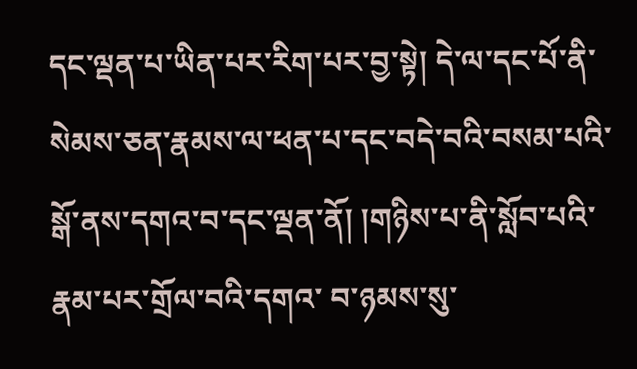དང་ལྡན་པ་ཡིན་པར་རིག་པར་བྱ་སྟེ། དེ་ལ་དང་པོ་ནི་སེམས་ཅན་རྣམས་ལ་ཕན་པ་དང་བདེ་བའི་བསམ་པའི་སྒོ་ནས་དགའ་བ་དང་ལྡན་ནོ། །གཉིས་པ་ནི་སློབ་པའི་རྣམ་པར་གྲོལ་བའི་དགའ་ བ་ཉམས་སུ་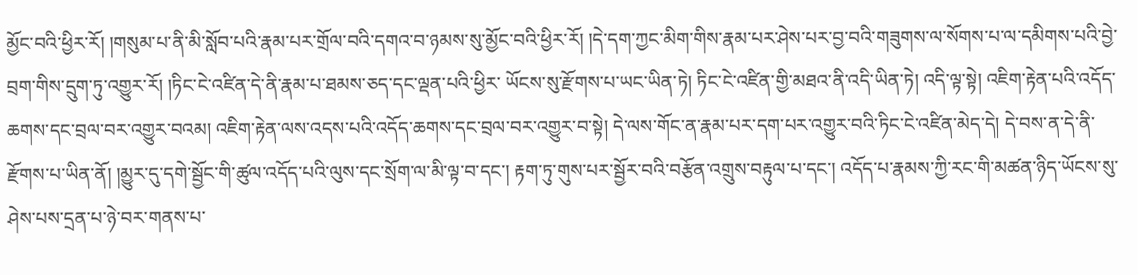མྱོང་བའི་ཕྱིར་རོ། །གསུམ་པ་ནི་མི་སློབ་པའི་རྣམ་པར་གྲོལ་བའི་དགའ་བ་ཉམས་སུ་མྱོང་བའི་ཕྱིར་རོ། །དེ་དག་ཀྱང་མིག་གིས་རྣམ་པར་ཤེས་པར་བྱ་བའི་གཟུགས་ལ་སོགས་པ་ལ་དམིགས་པའི་བྱེ་བྲག་གིས་དྲུག་ཏུ་འགྱུར་རོ། །ཏིང་ངེ་འཛིན་དེ་ནི་རྣམ་པ་ཐམས་ཅད་དང་ལྡན་པའི་ཕྱིར་ ཡོངས་སུ་རྫོགས་པ་ཡང་ཡིན་ཏེ། ཏིང་ངེ་འཛིན་གྱི་མཐའ་ནི་འདི་ཡིན་ཏེ། འདི་ལྟ་སྟེ། འཇིག་རྟེན་པའི་འདོད་ཆགས་དང་བྲལ་བར་འགྱུར་བའམ། འཇིག་རྟེན་ལས་འདས་པའི་འདོད་ཆགས་དང་བྲལ་བར་འགྱུར་བ་སྟེ། དེ་ལས་གོང་ན་རྣམ་པར་དག་པར་འགྱུར་བའི་ཏིང་ངེ་འཛིན་མེད་དེ། དེ་བས་ན་དེ་ནི་རྫོགས་པ་ཡིན་ནོ། །མྱུར་དུ་དགེ་སྦྱོང་གི་ཚུལ་འདོད་པའི་ལུས་དང་སྲོག་ལ་མི་ལྟ་བ་དང་། རྟག་ཏུ་གུས་པར་སྦྱོར་བའི་བརྩོན་འགྲུས་བརྟུལ་པ་དང་། འདོད་པ་རྣམས་ཀྱི་རང་གི་མཚན་ཉིད་ཡོངས་སུ་ཤེས་པས་དྲན་པ་ཉེ་བར་གནས་པ་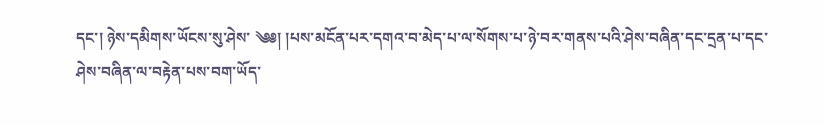དང་། ཉེས་དམིགས་ཡོངས་སུ་ཤེས་ ༄༅། །པས་མངོན་པར་དགའ་བ་མེད་པ་ལ་སོགས་པ་ཉེ་བར་གནས་པའི་ཤེས་བཞིན་དང་དྲན་པ་དང་ཤེས་བཞིན་ལ་བརྟེན་པས་བག་ཡོད་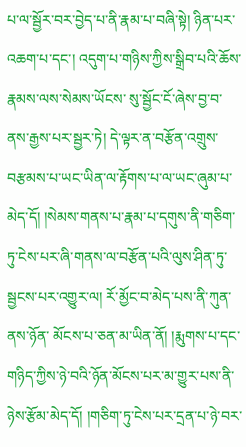པ་ལ་སྦྱོར་བར་བྱེད་པ་ནི་རྣམ་པ་བཞི་སྟེ། ཉིན་པར་འཆག་པ་དང་། འདུག་པ་གཉིས་ཀྱིས་སྒྲིབ་པའི་ཆོས་རྣམས་ལས་སེམས་ཡོངས་ སུ་སྦྱོང་ངོ་ཞེས་བྱ་བ་ནས་རྒྱས་པར་སྦྱར་ཏེ། དེ་ལྟར་ན་བརྩོན་འགྲུས་བརྩམས་པ་ཡང་ཡིན་ལ་རྟོགས་པ་ལ་ཡང་ཞུམ་པ་མེད་དོ། །སེམས་གནས་པ་རྣམ་པ་དགུས་ནི་གཅིག་ཏུ་ངེས་པར་ཞི་གནས་ལ་བརྩོན་པའི་ལུས་ཤིན་ཏུ་སྦྱངས་པར་འགྱུར་ལ། རོ་མྱོང་བ་མེད་པས་ནི་ཀུན་ནས་ཉོན་ མོངས་པ་ཅན་མ་ཡིན་ནོ། །རྨུགས་པ་དང་གཉིད་ཀྱིས་ཉེ་བའི་ཉོན་མོངས་པར་མ་གྱུར་པས་ནི་ཉེས་རྩོམ་མེད་དོ། །གཅིག་ཏུ་ངེས་པར་དྲན་པ་ཉེ་བར་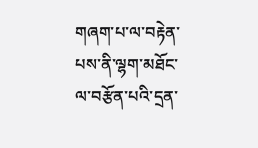གཞག་པ་ལ་བརྟེན་པས་ནི་ལྷག་མཐོང་ལ་བརྩོན་པའི་དྲན་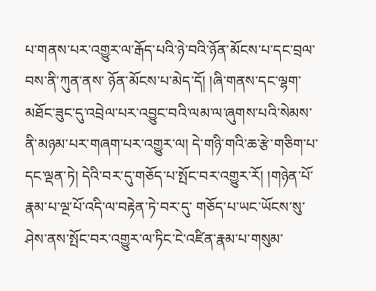པ་གནས་པར་འགྱུར་ལ་རྒོད་པའི་ཉེ་བའི་ཉོན་མོངས་པ་དང་བྲལ་བས་ནི་ཀུན་ནས་ ཉོན་མོངས་པ་མེད་དོ། །ཞི་གནས་དང་ལྷག་མཐོང་ཟུང་དུ་འབྲེལ་པར་འབྱུང་བའི་ལམ་ལ་ཞུགས་པའི་སེམས་ནི་མཉམ་པར་གཞག་པར་འགྱུར་ལ། དེ་གཉི་གའི་ཆ་རྩེ་གཅིག་པ་དང་ལྡན་ཏེ། དེའི་བར་དུ་གཅོད་པ་སྤོང་བར་འགྱུར་རོ། །གཉེན་པོ་རྣམ་པ་ལྔ་པོ་འདི་ལ་བརྟེན་ཏེ་བར་དུ་ གཅོད་པ་ཡང་ཡོངས་སུ་ཤེས་ནས་སྤོང་བར་འགྱུར་ལ་ཏིང་ངེ་འཛིན་རྣམ་པ་གསུམ་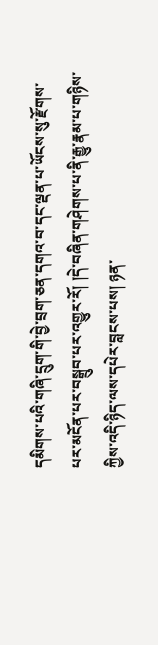དམིགས་པའི་གཞི་དྲུག་གི་བྱེ་བྲག་ཅན་དགའ་བ་དང་ལྡན་པ་ཡོངས་སུ་རྫོགས་པར་མངོན་པར་བསྒྲུབ་པར་འགྱུར་རོ། །དེ་བཞིན་གཤེགས་པ་ནི་རྒྱུ་རྣམ་པ་གཉིས་ཀྱིས་འདི་ཉིད་ལས་དཔེར་བླངས་པས། ཉན་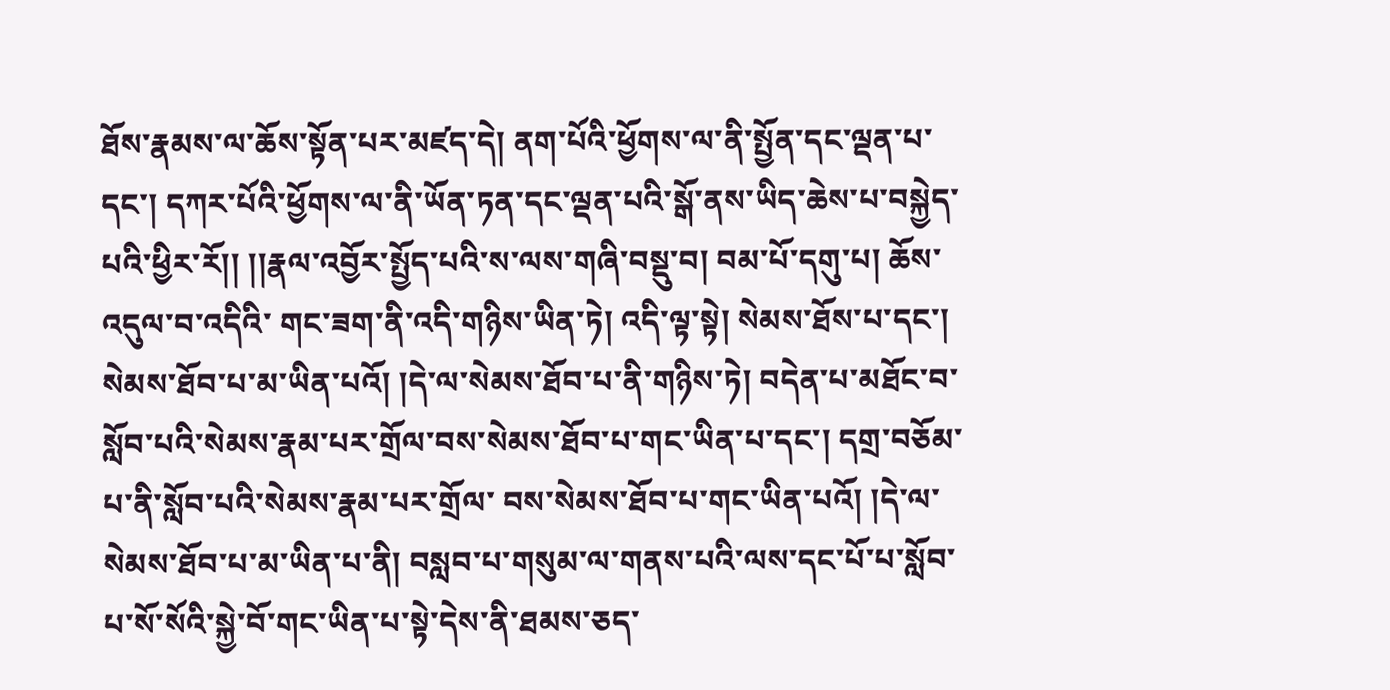ཐོས་རྣམས་ལ་ཆོས་སྟོན་པར་མཛད་དེ། ནག་པོའི་ཕྱོགས་ལ་ནི་སྤྱོན་དང་ལྡན་པ་དང་། དཀར་པོའི་ཕྱོགས་ལ་ནི་ཡོན་ཏན་དང་ལྡན་པའི་སྒོ་ནས་ཡིད་ཆེས་པ་བསྐྱེད་པའི་ཕྱིར་རོ།། །།རྣལ་འབྱོར་སྤྱོད་པའི་ས་ལས་གཞི་བསྡུ་བ། བམ་པོ་དགུ་པ། ཆོས་འདུལ་བ་འདིའི་ གང་ཟག་ནི་འདི་གཉིས་ཡིན་ཏེ། འདི་ལྟ་སྟེ། སེམས་ཐོས་པ་དང་། སེམས་ཐོབ་པ་མ་ཡིན་པའོ། །དེ་ལ་སེམས་ཐོབ་པ་ནི་གཉིས་ཏེ། བདེན་པ་མཐོང་བ་སློབ་པའི་སེམས་རྣམ་པར་གྲོལ་བས་སེམས་ཐོབ་པ་གང་ཡིན་པ་དང་། དགྲ་བཅོམ་པ་ནི་སློབ་པའི་སེམས་རྣམ་པར་གྲོལ་ བས་སེམས་ཐོབ་པ་གང་ཡིན་པའོ། །དེ་ལ་སེམས་ཐོབ་པ་མ་ཡིན་པ་ནི། བསླབ་པ་གསུམ་ལ་གནས་པའི་ལས་དང་པོ་པ་སློབ་པ་སོ་སོའི་སྐྱེ་བོ་གང་ཡིན་པ་སྟེ་དེས་ནི་ཐམས་ཅད་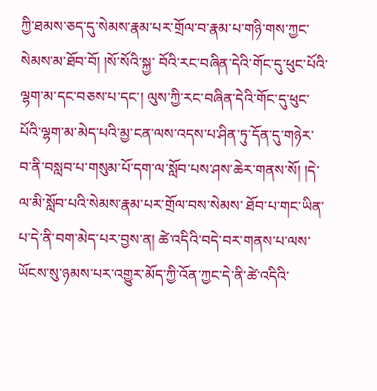ཀྱི་ཐམས་ཅད་དུ་སེམས་རྣམ་པར་གྲོལ་བ་རྣམ་པ་གཉི་གས་ཀྱང་སེམས་མ་ཐོབ་བོ། །སོ་སོའི་སྐྱ་ བོའི་རང་བཞིན་དེའི་གོང་དུ་ཕུང་པོའི་ལྷག་མ་དང་བཅས་པ་དང་། ལུས་ཀྱི་རང་བཞིན་དེའི་གོང་དུ་ཕུང་པོའི་ལྷག་མ་མེད་པའི་མྱ་ངན་ལས་འདས་པ་ཤིན་ཏུ་དོན་དུ་གཉེར་བ་ནི་བསླབ་པ་གསུམ་པོ་དག་ལ་སློབ་པས་ཤས་ཆེར་གནས་སོ། །དེ་ལ་མི་སློབ་པའི་སེམས་རྣམ་པར་གྲོལ་བས་སེམས་ ཐོབ་པ་གང་ཡིན་པ་དེ་ནི་བག་མེད་པར་བྱས་ན། ཚེ་འདིའི་བདེ་བར་གནས་པ་ལས་ཡོངས་སུ་ཉམས་པར་འགྱུར་མོད་ཀྱི་འོན་ཀྱང་དེ་ནི་ཚེ་འདིའི་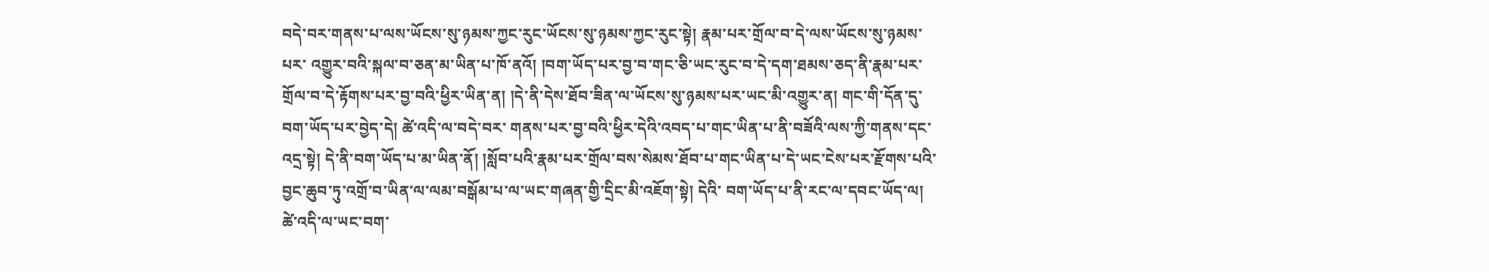བདེ་བར་གནས་པ་ལས་ཡོངས་སུ་ཉམས་ཀྱང་རུང་ཡོངས་སུ་ཉམས་ཀྱང་རུང་སྟེ། རྣམ་པར་གྲོལ་བ་དེ་ལས་ཡོངས་སུ་ཉམས་པར་ འགྱུར་བའི་སྐལ་བ་ཅན་མ་ཡིན་པ་ཁོ་ནའོ། །བག་ཡོད་པར་བྱ་བ་གང་ཅི་ཡང་རུང་བ་དེ་དག་ཐམས་ཅད་ནི་རྣམ་པར་གྲོལ་བ་དེ་རྟོགས་པར་བྱ་བའི་ཕྱིར་ཡིན་ན། །དེ་ནི་དེས་ཐོབ་ཟིན་ལ་ཡོངས་སུ་ཉམས་པར་ཡང་མི་འགྱུར་ན། གང་གི་དོན་དུ་བག་ཡོད་པར་བྱེད་དེ། ཚེ་འདི་ལ་བདེ་བར་ གནས་པར་བྱ་བའི་ཕྱིར་དེའི་འབད་པ་གང་ཡིན་པ་ནི་བཟོའི་ལས་ཀྱི་གནས་དང་འདྲ་སྟེ། དེ་ནི་བག་ཡོད་པ་མ་ཡིན་ནོ། །སློབ་པའི་རྣམ་པར་གྲོལ་བས་སེམས་ཐོབ་པ་གང་ཡིན་པ་དེ་ཡང་ངེས་པར་རྫོགས་པའི་བྱང་ཆུབ་ཏུ་འགྲོ་བ་ཡིན་ལ་ལམ་བསྒོམ་པ་ལ་ཡང་གཞན་གྱི་དྲིང་མི་འཇོག་སྟེ། དེའི་ བག་ཡོད་པ་ནི་རང་ལ་དབང་ཡོད་ལ། ཚེ་འདི་ལ་ཡང་བག་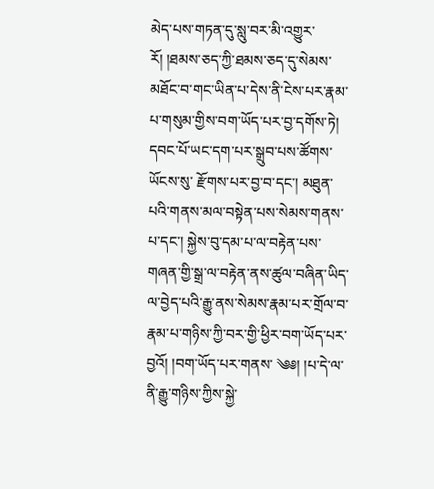མེད་པས་གཏན་དུ་སླུ་བར་མི་འགྱུར་རོ། །ཐམས་ཅད་ཀྱི་ཐམས་ཅད་དུ་སེམས་མཐོང་བ་གང་ཡིན་པ་དེས་ནི་ངེས་པར་རྣམ་པ་གསུམ་གྱིས་བག་ཡོད་པར་བྱ་དགོས་ཏེ། དབང་པོ་ཡང་དག་པར་སྒྲུབ་པས་ཚོགས་ཡོངས་སུ་ རྫོགས་པར་བྱ་བ་དང་། མཐུན་པའི་གནས་མལ་བསྟེན་པས་སེམས་གནས་པ་དང་། སྐྱེས་བུ་དམ་པ་ལ་བརྟེན་པས་གཞན་གྱི་སྒྲ་ལ་བརྟེན་ནས་ཚུལ་བཞིན་ཡིད་ལ་བྱེད་པའི་རྒྱུ་ནས་སེམས་རྣམ་པར་གྲོལ་བ་རྣམ་པ་གཉིས་ཀྱི་བར་གྱི་ཕྱིར་བག་ཡོད་པར་བྱའོ། །བག་ཡོད་པར་གནས་ ༄༅། །པ་དེ་ལ་ནི་རྒྱུ་གཉིས་ཀྱིས་སྐྱེ་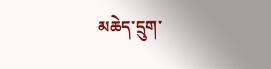མཆེད་དྲུག་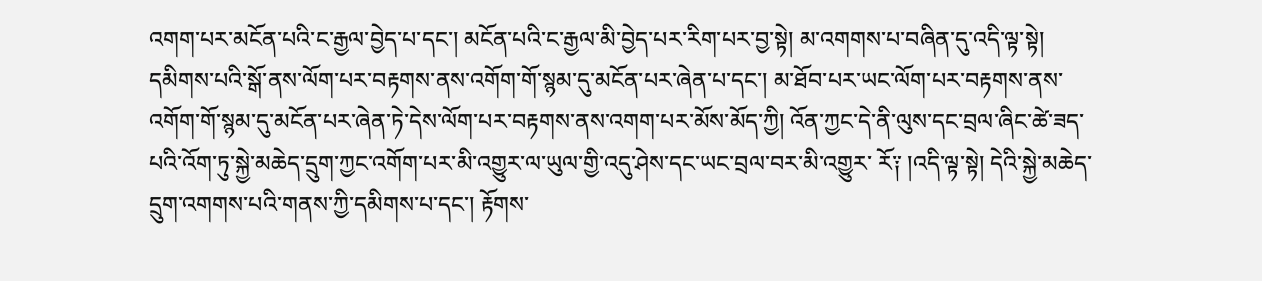འགག་པར་མངོན་པའི་ང་རྒྱལ་བྱེད་པ་དང་། མངོན་པའི་ང་རྒྱལ་མི་བྱེད་པར་རིག་པར་བྱ་སྟེ། མ་འགགས་པ་བཞིན་དུ་འདི་ལྟ་སྟེ། དམིགས་པའི་སྒོ་ནས་ལོག་པར་བརྟགས་ནས་འགོག་གོ་སྙམ་དུ་མངོན་པར་ཞེན་པ་དང་། མ་ཐོབ་པར་ཡང་ལོག་པར་བརྟགས་ནས་འགོག་གོ་སྙམ་དུ་མངོན་པར་ཞེན་ཏེ་དེས་ལོག་པར་བརྟགས་ནས་འགག་པར་མོས་མོད་ཀྱི། འོན་ཀྱང་དེ་ནི་ལུས་དང་བྲལ་ཞིང་ཚེ་ཟད་པའི་འོག་ཏུ་སྐྱེ་མཆེད་དྲུག་ཀྱང་འགོག་པར་མི་འགྱུར་ལ་ཡུལ་གྱི་འདུ་ཤེས་དང་ཡང་བྲལ་བར་མི་འགྱུར་ རོ༑ །འདི་ལྟ་སྟེ། དེའི་སྐྱེ་མཆེད་དྲུག་འགགས་པའི་གནས་ཀྱི་དམིགས་པ་དང་། རྟོགས་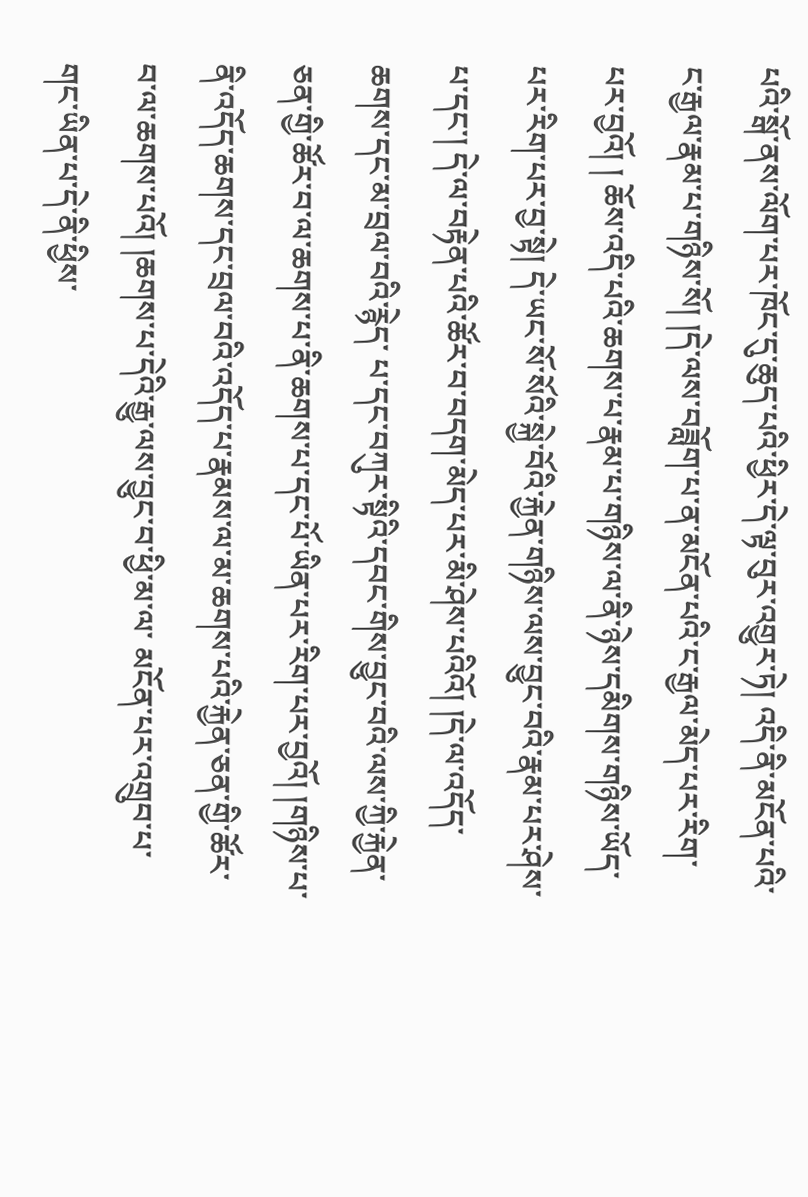པའི་སྒོ་ནས་ལོག་པར་ཁོང་དུ་ཆུད་པའི་ཕྱིར་དེ་ལྟ་བུར་འགྱུར་ཏེ། འདི་ནི་མངོན་པའི་ང་རྒྱལ་རྣམ་པ་གཉིས་སོ། །དེ་ལས་བཟློག་པ་ན་མངོན་པའི་ང་རྒྱལ་མེད་པར་རིག་པར་བྱའོ། ། ཆོས་འདི་པའི་ཆགས་པ་རྣམ་པ་གཉིས་ལ་ནི་ཉེས་དམིགས་གཉིས་ཡོད་པར་རིག་པར་བྱ་སྟེ། དེ་ཡང་སོ་སོའི་སྐྱེ་བོའི་རྐྱེན་གཉིས་ལས་བྱུང་བའི་རྣམ་པར་ཤེས་པ་དང་། དེ་ལ་བརྟེན་པའི་ཚོར་བ་བདག་མེད་པར་མི་ཤེས་པའིའོ། །དེ་ལ་འདོད་ཆགས་དང་མ་བྲལ་བའི་རྙེད་ པ་དང་བཀུར་སྟིའི་དབང་གིས་བྱུང་བའི་ལས་ཀྱི་རྐྱེན་ཅན་གྱི་ཚོར་བ་ལ་ཆགས་པ་ནི་ཆགས་པ་དང་པོ་ཡིན་པར་རིག་པར་བྱའོ། །གཉིས་པ་ནི་འདོད་ཆགས་དང་བྲལ་བའི་འདོད་པ་རྣམས་ལ་མ་ཆགས་པའི་རྐྱེན་ཅན་གྱི་ཚོར་བ་ལ་ཆགས་པའོ། །ཆགས་པ་དེའི་རྒྱུ་ལས་བྱུང་བ་ཕྱི་མ་ལ་ མངོན་པར་འགྲུབ་པ་གང་ཡིན་པ་དེ་ནི་ཕྱིས་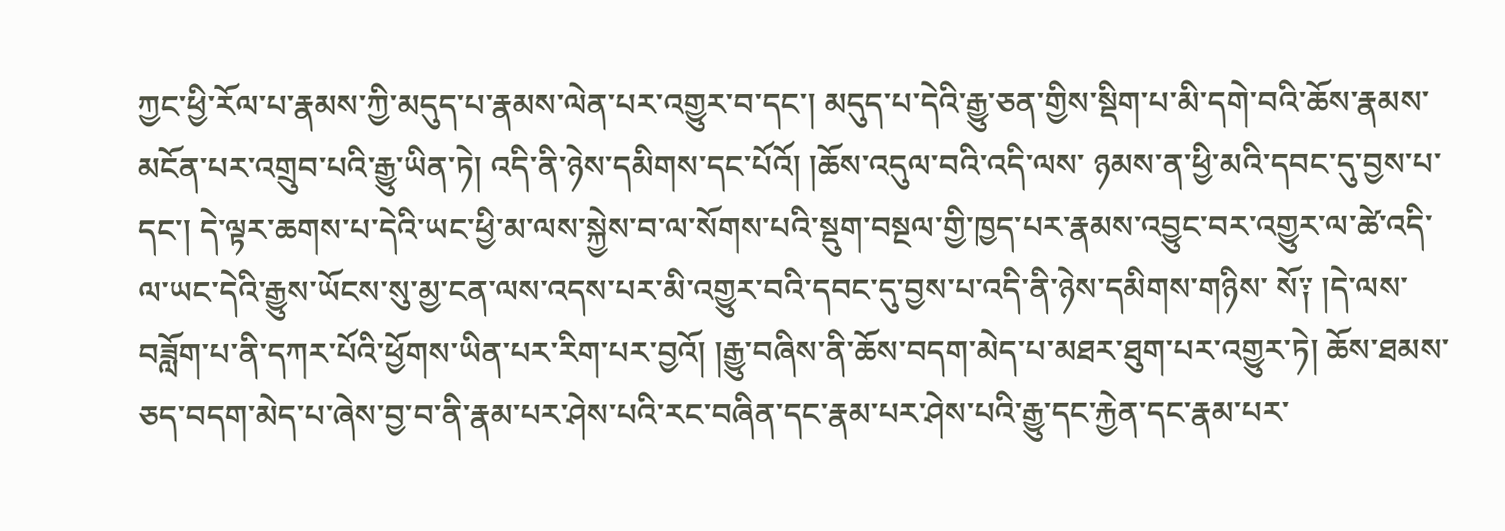ཀྱང་ཕྱི་རོལ་པ་རྣམས་ཀྱི་མདུད་པ་རྣམས་ལེན་པར་འགྱུར་བ་དང་། མདུད་པ་དེའི་རྒྱུ་ཅན་གྱིས་སྡིག་པ་མི་དགེ་བའི་ཆོས་རྣམས་མངོན་པར་འགྲུབ་པའི་རྒྱུ་ཡིན་ཏེ། འདི་ནི་ཉེས་དམིགས་དང་པོའོ། །ཆོས་འདུལ་བའི་འདི་ལས་ ཉམས་ན་ཕྱི་མའི་དབང་དུ་བྱས་པ་དང་། དེ་ལྟར་ཆགས་པ་དེའི་ཡང་ཕྱི་མ་ལས་སྐྱེས་བ་ལ་སོགས་པའི་སྡུག་བསྔལ་གྱི་ཁྱད་པར་རྣམས་འབྱུང་བར་འགྱུར་ལ་ཚེ་འདི་ལ་ཡང་དེའི་རྒྱུས་ཡོངས་སུ་མྱ་ངན་ལས་འདས་པར་མི་འགྱུར་བའི་དབང་དུ་བྱས་པ་འདི་ནི་ཉེས་དམིགས་གཉིས་ སོ༑ །དེ་ལས་བཟློག་པ་ནི་དཀར་པོའི་ཕྱོགས་ཡིན་པར་རིག་པར་བྱའོ། །རྒྱུ་བཞིས་ནི་ཆོས་བདག་མེད་པ་མཐར་ཐུག་པར་འགྱུར་ཏེ། ཆོས་ཐམས་ཅད་བདག་མེད་པ་ཞེས་བྱ་བ་ནི་རྣམ་པར་ཤེས་པའི་རང་བཞིན་དང་རྣམ་པར་ཤེས་པའི་རྒྱུ་དང་རྐྱེན་དང་རྣམ་པར་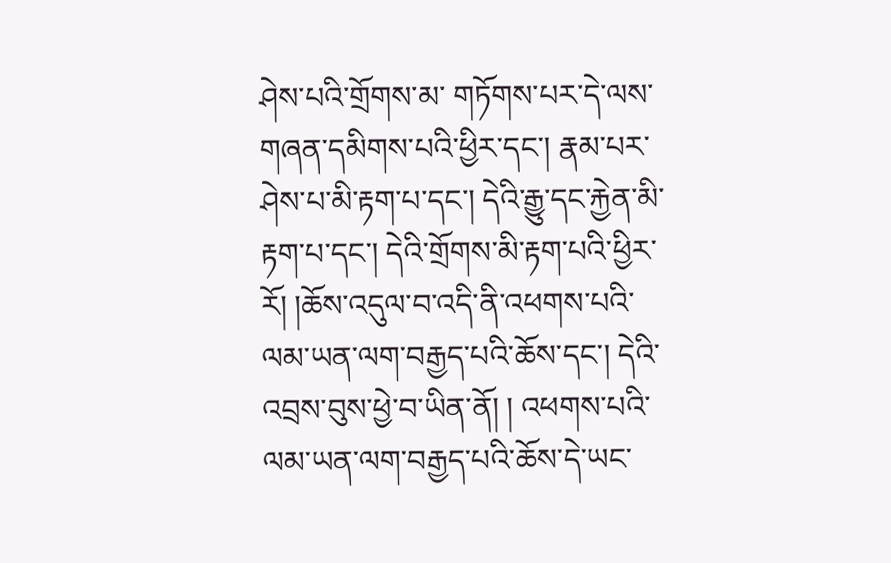ཤེས་པའི་གྲོགས་མ་ གཏོགས་པར་དེ་ལས་གཞན་དམིགས་པའི་ཕྱིར་དང་། རྣམ་པར་ཤེས་པ་མི་རྟག་པ་དང་། དེའི་རྒྱུ་དང་རྐྱེན་མི་རྟག་པ་དང་། དེའི་གྲོགས་མི་རྟག་པའི་ཕྱིར་རོ། །ཆོས་འདུལ་བ་འདི་ནི་འཕགས་པའི་ལམ་ཡན་ལག་བརྒྱད་པའི་ཆོས་དང་། དེའི་འབྲས་བུས་ཕྱེ་བ་ཡིན་ནོ། ། འཕགས་པའི་ལམ་ཡན་ལག་བརྒྱད་པའི་ཆོས་དེ་ཡང་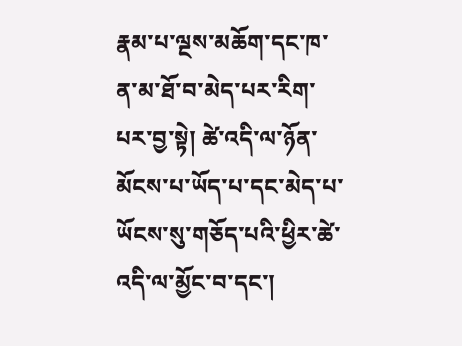རྣམ་པ་ལྔས་མཆོག་དང་ཁ་ན་མ་ཐོ་བ་མེད་པར་རིག་པར་བྱ་སྟེ། ཚེ་འདི་ལ་ཉོན་མོངས་པ་ཡོད་པ་དང་མེད་པ་ཡོངས་སུ་གཅོད་པའི་ཕྱིར་ཚེ་འདི་ལ་མྱོང་བ་དང་།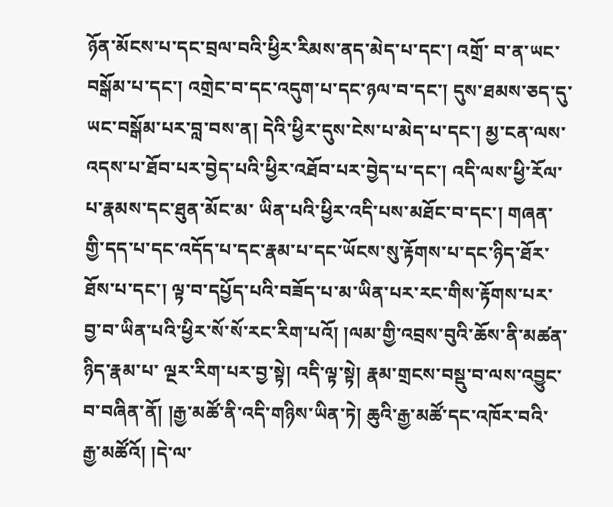ཉོན་མོངས་པ་དང་བྲལ་བའི་ཕྱིར་རིམས་ནད་མེད་པ་དང་། འགྲོ་ བ་ན་ཡང་བསྒོམ་པ་དང་། འགྲེང་བ་དང་འདུག་པ་དང་ཉལ་བ་དང་། དུས་ཐམས་ཅད་དུ་ཡང་བསྒོམ་པར་བླ་བས་ན། དེའི་ཕྱིར་དུས་ངེས་པ་མེད་པ་དང་། མྱ་ངན་ལས་འདས་པ་ཐོབ་པར་བྱེད་པའི་ཕྱིར་འཐོབ་པར་བྱེད་པ་དང་། འདི་ལས་ཕྱི་རོལ་པ་རྣམས་དང་ཐུན་མོང་མ་ ཡིན་པའི་ཕྱིར་འདི་པས་མཐོང་བ་དང་། གཞན་གྱི་དད་པ་དང་འདོད་པ་དང་རྣམ་པ་དང་ཡོངས་སུ་རྟོགས་པ་དང་ཉིད་ཐོར་ཐོས་པ་དང་། ལྟ་བ་དཔྱོད་པའི་བཟོད་པ་མ་ཡིན་པར་རང་གིས་རྟོགས་པར་བྱ་བ་ཡིན་པའི་ཕྱིར་སོ་སོ་རང་རིག་པའོ། །ལམ་གྱི་འབྲས་བུའི་ཆོས་ནི་མཚན་ཉིད་རྣམ་པ་ ལྔར་རིག་པར་བྱ་སྟེ། འདི་ལྟ་སྟེ། རྣམ་གྲངས་བསྡུ་བ་ལས་འབྱུང་བ་བཞིན་ནོ། །རྒྱ་མཚོ་ནི་འདི་གཉིས་ཡིན་ཏེ། ཆུའི་རྒྱ་མཚོ་དང་འཁོར་བའི་རྒྱ་མཚོའོ། །དེ་ལ་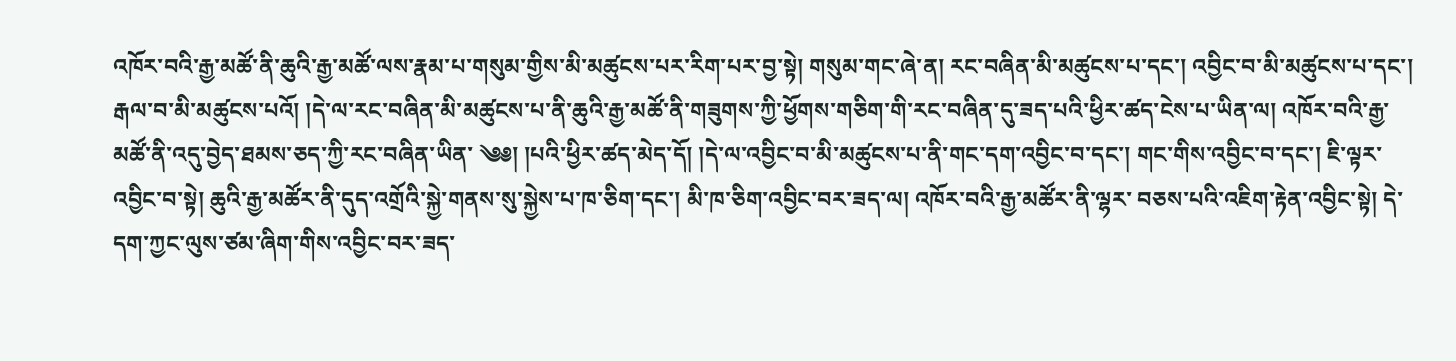འཁོར་བའི་རྒྱ་མཚོ་ནི་ཆུའི་རྒྱ་མཚོ་ལས་རྣམ་པ་གསུམ་གྱིས་མི་མཚུངས་པར་རིག་པར་བྱ་སྟེ། གསུམ་གང་ཞེ་ན། རང་བཞིན་མི་མཚུངས་པ་དང་། འབྱིང་བ་མི་མཚུངས་པ་དང་། རྒལ་བ་མི་མཚུངས་པའོ། །དེ་ལ་རང་བཞིན་མི་མཚུངས་པ་ནི་ཆུའི་རྒྱ་མཚོ་ནི་གཟུགས་ཀྱི་ཕྱོགས་གཅིག་གི་རང་བཞིན་དུ་ཟད་པའི་ཕྱིར་ཚད་ངེས་པ་ཡིན་ལ། འཁོར་བའི་རྒྱ་མཚོ་ནི་འདུ་བྱེད་ཐམས་ཅད་ཀྱི་རང་བཞིན་ཡིན་ ༄༅། །པའི་ཕྱིར་ཚད་མེད་དོ། །དེ་ལ་འབྱིང་བ་མི་མཚུངས་པ་ནི་གང་དག་འབྱིང་བ་དང་། གང་གིས་འབྱིང་བ་དང་། ཇི་ལྟར་འབྱིང་བ་སྟེ། ཆུའི་རྒྱ་མཚོར་ནི་དུད་འགྲོའི་སྐྱེ་གནས་སུ་སྐྱེས་པ་ཁ་ཅིག་དང་། མི་ཁ་ཅིག་འབྱིང་བར་ཟད་ལ། འཁོར་བའི་རྒྱ་མཚོར་ནི་ལྷར་ བཅས་པའི་འཇིག་རྟེན་འབྱིང་སྟེ། དེ་དག་ཀྱང་ལུས་ཙམ་ཞིག་གིས་འབྱིང་བར་ཟད་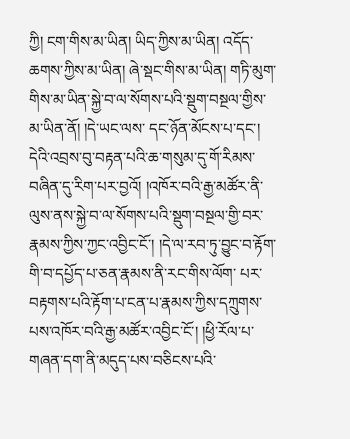ཀྱི། ངག་གིས་མ་ཡིན། ཡིད་ཀྱིས་མ་ཡིན། འདོད་ཆགས་ཀྱིས་མ་ཡིན། ཞེ་སྡང་གིས་མ་ཡིན། གཏི་མུག་གིས་མ་ཡིན་སྐྱེ་བ་ལ་སོགས་པའི་སྡུག་བསྔལ་གྱིས་མ་ཡིན་ནོ། །དེ་ཡང་ལས་ དང་ཉོན་མོངས་པ་དང་། དེའི་འབྲས་བུ་བརྟན་པའི་ཆ་གསུམ་དུ་གོ་རིམས་བཞིན་དུ་རིག་པར་བྱའོ། །འཁོར་བའི་རྒྱ་མཚོར་ནི་ལུས་ནས་སྐྱེ་བ་ལ་སོགས་པའི་སྡུག་བསྔལ་གྱི་བར་རྣམས་ཀྱིས་ཀྱང་འབྱིང་ངོ་། །དེ་ལ་རབ་ཏུ་བྱུང་བ་རྟོག་གི་བ་དཔྱོད་པ་ཅན་རྣམས་ནི་རང་གིས་ལོག་ པར་བརྟགས་པའི་རྟོག་པ་ངན་པ་རྣམས་ཀྱིས་དཀྲུགས་པས་འཁོར་བའི་རྒྱ་མཚོར་འབྱིང་ངོ་། །ཕྱི་རོལ་པ་གཞན་དག་ནི་མདུད་པས་བཅིངས་པའི་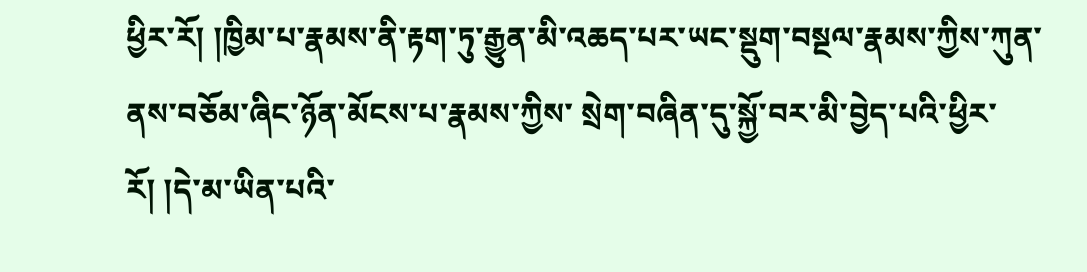ཕྱིར་རོ། །ཁྱིམ་པ་རྣམས་ནི་རྟག་ཏུ་རྒྱུན་མི་འཆད་པར་ཡང་སྡུག་བསྔལ་རྣམས་ཀྱིས་ཀུན་ནས་བཅོམ་ཞིང་ཉོན་མོངས་པ་རྣམས་ཀྱིས་ སྲེག་བཞིན་དུ་སྐྱོ་བར་མི་བྱེད་པའི་ཕྱིར་རོ། །དེ་མ་ཡིན་པའི་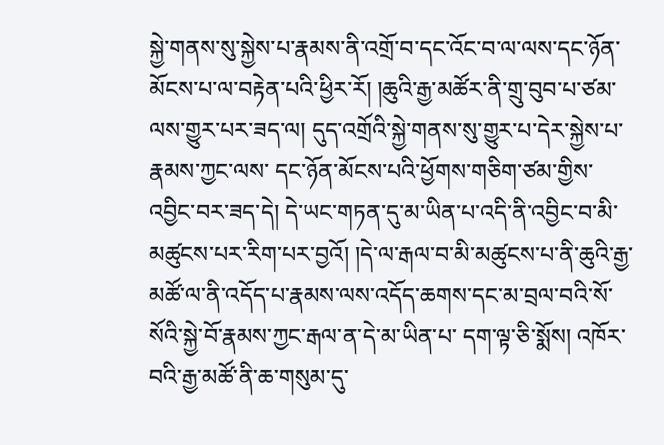སྐྱེ་གནས་སུ་སྐྱེས་པ་རྣམས་ནི་འགྲོ་བ་དང་འོང་བ་ལ་ལས་དང་ཉོན་མོངས་པ་ལ་བརྟེན་པའི་ཕྱིར་རོ། །ཆུའི་རྒྱ་མཚོར་ནི་གྲུ་བུབ་པ་ཙམ་ལས་གྱུར་པར་ཟད་ལ། དུད་འགྲོའི་སྐྱེ་གནས་སུ་གྱུར་པ་དེར་སྐྱེས་པ་རྣམས་ཀྱང་ལས་ དང་ཉོན་མོངས་པའི་ཕྱོགས་གཅིག་ཙམ་གྱིས་འབྱིང་བར་ཟད་དེ། དེ་ཡང་གཏན་དུ་མ་ཡིན་པ་འདི་ནི་འབྱིང་བ་མི་མཚུངས་པར་རིག་པར་བྱའོ། །དེ་ལ་རྒལ་བ་མི་མཚུངས་པ་ནི་ཆུའི་རྒྱ་མཚོ་ལ་ནི་འདོད་པ་རྣམས་ལས་འདོད་ཆགས་དང་མ་བྲལ་བའི་སོ་སོའི་སྐྱེ་བོ་རྣམས་ཀྱང་རྒལ་ན་དེ་མ་ཡིན་པ་ དག་ལྟ་ཅི་སྨོས། འཁོར་བའི་རྒྱ་མཚོ་ནི་ཆ་གསུམ་དུ་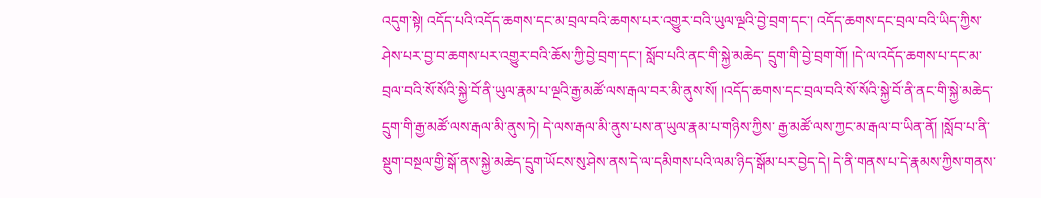འདུག་སྟེ། འདོད་པའི་འདོད་ཆགས་དང་མ་བྲལ་བའི་ཆགས་པར་འགྱུར་བའི་ཡུལ་ལྔའི་བྱེ་བྲག་དང་། འདོད་ཆགས་དང་བྲལ་བའི་ཡིད་ཀྱིས་ཤེས་པར་བྱ་བ་ཆགས་པར་འགྱུར་བའི་ཆོས་ཀྱི་བྱེ་བྲག་དང་། སློབ་པའི་ནང་གི་སྐྱེ་མཆེད་ དྲུག་གི་བྱེ་བྲག་གོ། །དེ་ལ་འདོད་ཆགས་པ་དང་མ་བྲལ་བའི་སོ་སོའི་སྐྱེ་བོ་ནི་ཡུལ་རྣམ་པ་ལྔའི་རྒྱ་མཚོ་ལས་རྒལ་བར་མི་ནུས་སོ། །འདོད་ཆགས་དང་བྲལ་བའི་སོ་སོའི་སྐྱེ་བོ་ནི་ནང་གི་སྐྱེ་མཆེད་དྲུག་གི་རྒྱ་མཚོ་ལས་རྒལ་མི་ནུས་ཏེ། དེ་ལས་རྒལ་མི་ནུས་པས་ན་ཡུལ་རྣམ་པ་གཉིས་ཀྱིས་ རྒྱ་མཚོ་ལས་ཀྱང་མ་རྒལ་བ་ཡིན་ནོ། །སློབ་པ་ནི་སྡུག་བསྔལ་གྱི་སྒོ་ནས་སྐྱེ་མཆེད་དྲུག་ཡོངས་སུ་ཤེས་ནས་དེ་ལ་དམིགས་པའི་ལམ་ཉིད་སྒོམ་པར་བྱེད་དེ། དེ་ནི་གནས་པ་དེ་རྣམས་ཀྱིས་གནས་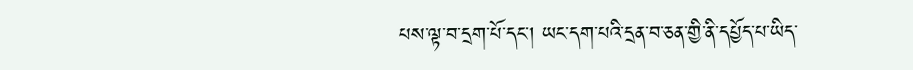པས་ལྟ་བ་དྲག་པོ་དང་། ཡང་དག་པའི་དྲན་བ་ཅན་གྱི་ནི་དཔྱོད་པ་ཡིད་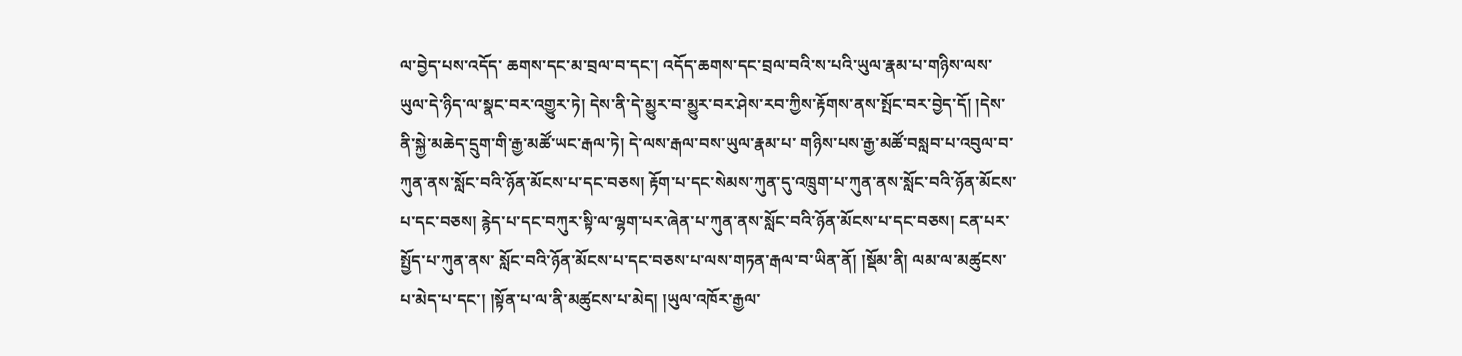ལ་བྱེད་པས་འདོད་ ཆགས་དང་མ་བྲལ་བ་དང་། འདོད་ཆགས་དང་བྲལ་བའི་ས་པའི་ཡུལ་རྣམ་པ་གཉིས་ལས་ཡུལ་དེ་ཉིད་ལ་སྣང་བར་འགྱུར་ཏེ། དེས་ནི་དེ་མྱུར་བ་མྱུར་བར་ཤེས་རབ་ཀྱིས་རྟོགས་ནས་སྤོང་བར་བྱེད་དོ། །དེས་ནི་སྐྱེ་མཆེད་དྲུག་གི་རྒྱ་མཚོ་ཡང་རྒལ་ཏེ། དེ་ལས་རྒལ་བས་ཡུལ་རྣམ་པ་ གཉིས་པས་རྒྱ་མཚོ་བསླབ་པ་འབུལ་བ་ཀུན་ནས་སློང་བའི་ཉོན་མོངས་པ་དང་བཅས། རྟོག་པ་དང་སེམས་ཀུན་དུ་འཁྲུག་པ་ཀུན་ནས་སློང་བའི་ཉོན་མོངས་པ་དང་བཅས། རྙེད་པ་དང་བཀུར་སྟི་ལ་ལྷག་པར་ཞེན་པ་ཀུན་ནས་སློང་བའི་ཉོན་མོངས་པ་དང་བཅས། ངན་པར་སྤྱོད་པ་ཀུན་ནས་ སློང་བའི་ཉོན་མོངས་པ་དང་བཅས་པ་ལས་གཏན་རྒལ་བ་ཡིན་ནོ། །སྡོམ་ནི། ལམ་ལ་མཚུངས་པ་མེད་པ་དང་། །སྟོན་པ་ལ་ནི་མཚུངས་པ་མེད། །ཡུལ་འཁོར་རྒྱལ་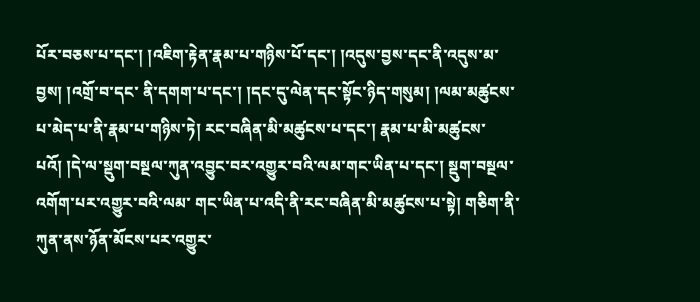པོར་བཅས་པ་དང་། །འཇིག་རྟེན་རྣམ་པ་གཉིས་པོ་དང་། །འདུས་བྱས་དང་ནི་འདུས་མ་བྱས། །འགྲོ་བ་དང་ ནི་དགག་པ་དང་། །དང་དུ་ལེན་དང་སྟོང་ཉིད་གསུམ། །ལམ་མཚུངས་པ་མེད་པ་ནི་རྣམ་པ་གཉིས་ཏེ། རང་བཞིན་མི་མཚུངས་པ་དང་། རྣམ་པ་མི་མཚུངས་པའོ། །དེ་ལ་སྡུག་བསྔལ་ཀུན་འབྱུང་བར་འགྱུར་བའི་ལམ་གང་ཡིན་པ་དང་། སྡུག་བསྔལ་འགོག་པར་འགྱུར་བའི་ལམ་ གང་ཡིན་པ་འདི་ནི་རང་བཞིན་མི་མཚུངས་པ་སྟེ། གཅིག་ནི་ཀུན་ནས་ཉོན་མོངས་པར་འགྱུར་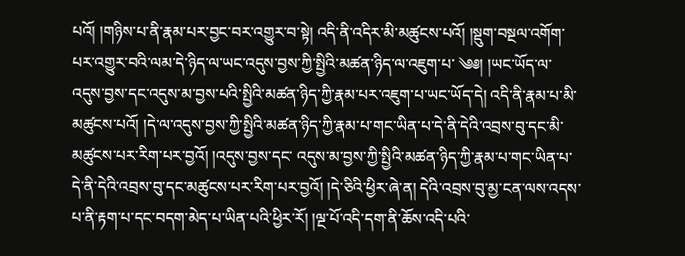པའོ། །གཉིས་པ་ནི་རྣམ་པར་བྱང་བར་འགྱུར་བ་སྟེ། འདི་ནི་འདིར་མི་མཚུངས་པའོ། །སྡུག་བསྔལ་འགོག་པར་འགྱུར་བའི་ལམ་དེ་ཉིད་ལ་ཡང་འདུས་བྱས་ཀྱི་སྤྱིའི་མཚན་ཉིད་ལ་འཇུག་པ་ ༄༅། །ཡང་ཡོད་ལ་འདུས་བྱས་དང་འདུས་མ་བྱས་པའི་སྤྱིའི་མཚན་ཉིད་ཀྱི་རྣམ་པར་འཇུག་པ་ཡང་ཡོད་དེ། འདི་ནི་རྣམ་པ་མི་མཚུངས་པའོ། །དེ་ལ་འདུས་བྱས་ཀྱི་སྤྱིའི་མཚན་ཉིད་ཀྱི་རྣམ་པ་གང་ཡིན་པ་དེ་ནི་དེའི་འབྲས་བུ་དང་མི་མཚུངས་པར་རིག་པར་བྱའོ། །འདུས་བྱས་དང་ འདུས་མ་བྱས་ཀྱི་སྤྱིའི་མཚན་ཉིད་ཀྱི་རྣམ་པ་གང་ཡིན་པ་དེ་ནི་དེའི་འབྲས་བུ་དང་མཚུངས་པར་རིག་པར་བྱའོ། །དེ་ཅིའི་ཕྱིར་ཞེ་ན། དེའི་འབྲས་བུ་མྱ་ངན་ལས་འདས་པ་ནི་རྟག་པ་དང་བདག་མེད་པ་ཡིན་པའི་ཕྱིར་རོ། །ལྔ་པོ་འདི་དག་ནི་ཆོས་འདི་པའི་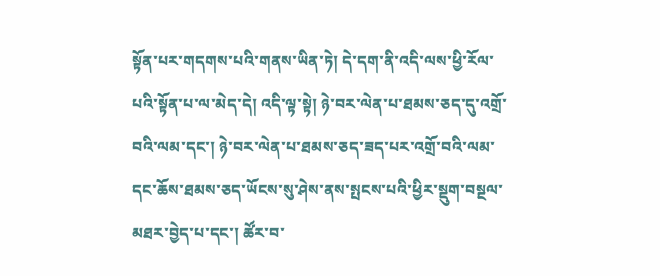སྟོན་པར་གདགས་པའི་གནས་ཡིན་ཏེ། དེ་དག་ནི་འདི་ལས་ཕྱི་རོལ་པའི་སྟོན་པ་ལ་མེད་དེ། འདི་ལྟ་སྟེ། ཉེ་བར་ལེན་པ་ཐམས་ཅད་དུ་འགྲོ་བའི་ལམ་དང་། ཉེ་བར་ལེན་པ་ཐམས་ཅད་ཟད་པར་འགྲོ་བའི་ལམ་དང་ཆོས་ཐམས་ཅད་ཡོངས་སུ་ཤེས་ནས་སྤངས་པའི་ཕྱིར་སྡུག་བསྔལ་མཐར་བྱེད་པ་དང་། ཚོར་བ་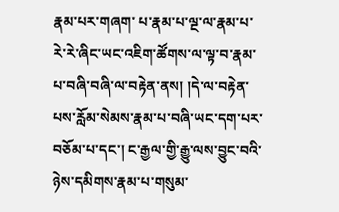རྣམ་པར་གཞག་ པ་རྣམ་པ་ལྔ་ལ་རྣམ་པ་རེ་རེ་ཞིང་ཡང་འཇིག་ཚོགས་ལ་ལྟ་བ་རྣམ་པ་བཞི་བཞི་ལ་བརྟེན་ནས། །དེ་ལ་བརྟེན་པས་རློམ་སེམས་རྣམ་པ་བཞི་ཡང་དག་པར་བཅོམ་པ་དང་། ང་རྒྱལ་གྱི་རྒྱུ་ལས་བྱུང་བའི་ཉེས་དམིགས་རྣམ་པ་གསུམ་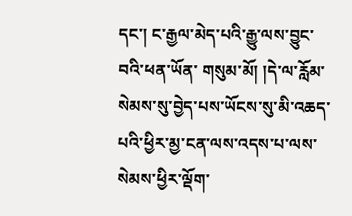དང་། ང་རྒྱལ་མེད་པའི་རྒྱུ་ལས་བྱུང་བའི་ཕན་ཡོན་ གསུམ་མོ། །དེ་ལ་རློམ་སེམས་སུ་བྱེད་པས་ཡོངས་སུ་མི་འཆད་པའི་ཕྱིར་མྱ་ངན་ལས་འདས་པ་ལས་སེམས་ཕྱིར་ལྡོག་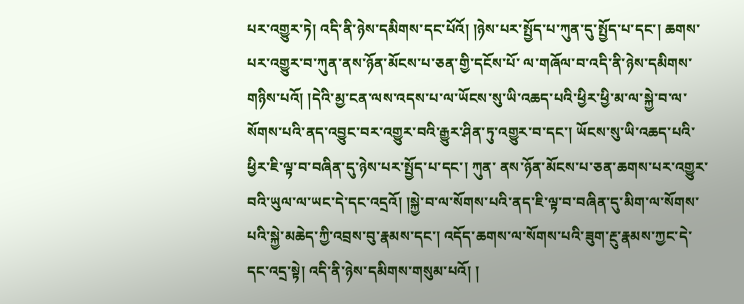པར་འགྱུར་ཏེ། འདི་ནི་ཉེས་དམིགས་དང་པོའོ། །ཉེས་པར་སྤྱོད་པ་ཀུན་དུ་སྤྱོད་པ་དང་། ཆགས་པར་འགྱུར་བ་ཀུན་ནས་ཉོན་མོངས་པ་ཅན་གྱི་དངོས་པོ་ ལ་གཞོལ་བ་འདི་ནི་ཉེས་དམིགས་གཉིས་པའོ། །དེའི་མྱ་ངན་ལས་འདས་པ་ལ་ཡོངས་སུ་ཡི་འཆད་པའི་ཕྱིར་ཕྱི་མ་ལ་སྐྱེ་བ་ལ་སོགས་པའི་ནད་འབྱུང་བར་འགྱུར་བའི་རྒྱུར་ཤིན་ཏུ་འགྱུར་བ་དང་། ཡོངས་སུ་ཡི་འཆད་པའི་ཕྱིར་ཇི་ལྟ་བ་བཞིན་དུ་ཉེས་པར་སྤྱོད་པ་དང་། ཀུན་ ནས་ཉོན་མོངས་པ་ཅན་ཆགས་པར་འགྱུར་བའི་ཡུལ་ལ་ཡང་དེ་དང་འདྲའོ། །སྐྱེ་བ་ལ་སོགས་པའི་ནད་ཇི་ལྟ་བ་བཞིན་དུ་མིག་ལ་སོགས་པའི་སྐྱེ་མཆེད་ཀྱི་འབྲས་བུ་རྣམས་དང་། འདོད་ཆགས་ལ་སོགས་པའི་ཟུག་རྔུ་རྣམས་ཀྱང་དེ་དང་འདྲ་སྟེ། འདི་ནི་ཉེས་དམིགས་གསུམ་པའོ། །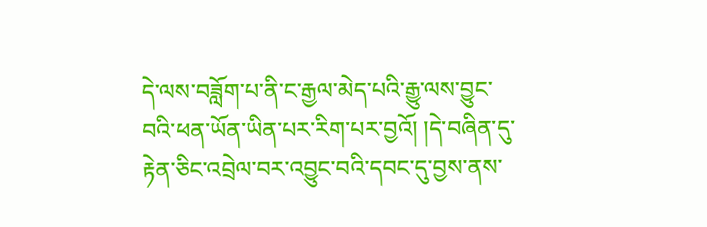དེ་ལས་བཟློག་པ་ནི་ང་རྒྱལ་མེད་པའི་རྒྱུ་ལས་བྱུང་བའི་ཕན་ཡོན་ཡིན་པར་རིག་པར་བྱའོ། །དེ་བཞིན་དུ་རྟེན་ཅིང་འབྲེལ་བར་འབྱུང་བའི་དབང་དུ་བྱས་ནས་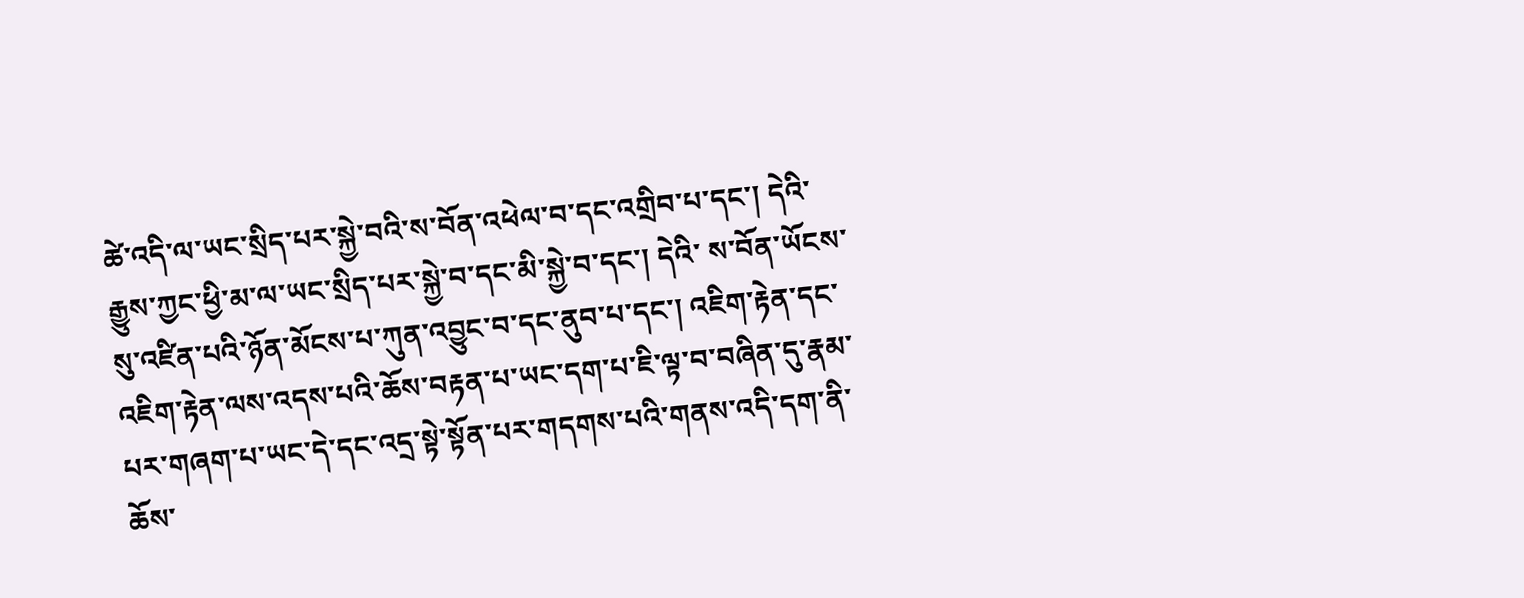ཚེ་འདི་ལ་ཡང་སྲིད་པར་སྐྱེ་བའི་ས་བོན་འཕེལ་བ་དང་འགྲིབ་པ་དང་། དེའི་རྒྱུས་ཀྱང་ཕྱི་མ་ལ་ཡང་སྲིད་པར་སྐྱེ་བ་དང་མི་སྐྱེ་བ་དང་། དེའི་ ས་བོན་ཡོངས་སུ་འཛིན་པའི་ཉོན་མོངས་པ་ཀུན་འབྱུང་བ་དང་ནུབ་པ་དང་། འཇིག་རྟེན་དང་འཇིག་རྟེན་ལས་འདས་པའི་ཆོས་བརྟན་པ་ཡང་དག་པ་ཇི་ལྟ་བ་བཞིན་དུ་རྣམ་པར་གཞག་པ་ཡང་དེ་དང་འདྲ་སྟེ་སྟོན་པར་གདགས་པའི་གནས་འདི་དག་ནི་ཆོས་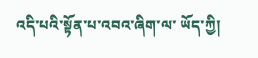འདི་པའི་སྟོན་པ་འབའ་ཞིག་ལ་ ཡོད་ཀྱི།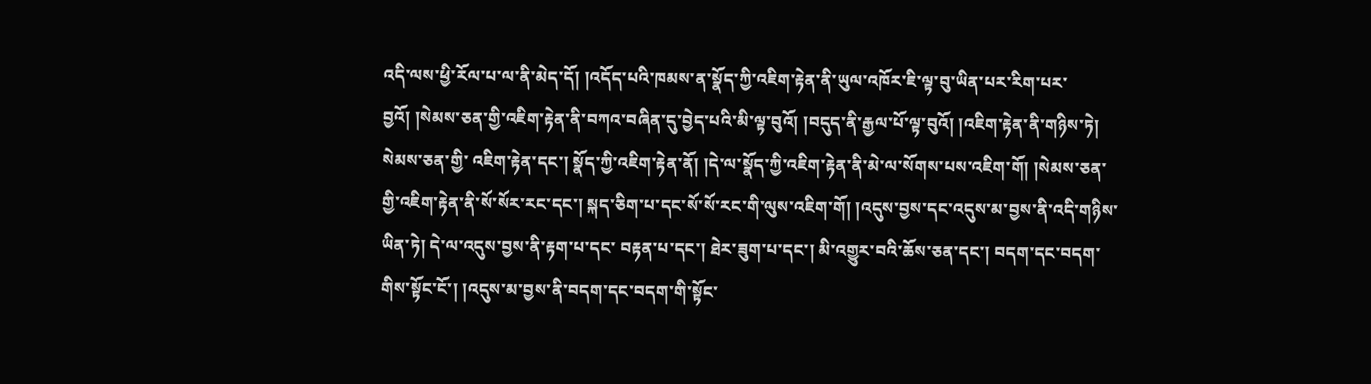འདི་ལས་ཕྱི་རོལ་པ་ལ་ནི་མེད་དོ། །འདོད་པའི་ཁམས་ན་སྣོད་ཀྱི་འཇིག་རྟེན་ནི་ཡུལ་འཁོར་ཇི་ལྟ་བུ་ཡིན་པར་རིག་པར་བྱའོ། །སེམས་ཅན་གྱི་འཇིག་རྟེན་ནི་བཀའ་བཞིན་དུ་བྱེད་པའི་མི་ལྟ་བུའོ། །བདུད་ནི་རྒྱལ་པོ་ལྟ་བུའོ། །འཇིག་རྟེན་ནི་གཉིས་ཏེ། སེམས་ཅན་གྱི་ འཇིག་རྟེན་དང་། སྣོད་ཀྱི་འཇིག་རྟེན་ནོ། །དེ་ལ་སྣོད་ཀྱི་འཇིག་རྟེན་ནི་མེ་ལ་སོགས་པས་འཇིག་གོ། །སེམས་ཅན་གྱི་འཇིག་རྟེན་ནི་སོ་སོར་རང་དང་། སྐད་ཅིག་པ་དང་སོ་སོ་རང་གི་ལུས་འཇིག་གོ། །འདུས་བྱས་དང་འདུས་མ་བྱས་ནི་འདི་གཉིས་ཡིན་ཏེ། དེ་ལ་འདུས་བྱས་ནི་རྟག་པ་དང་ བརྟན་པ་དང་། ཐེར་ཟུག་པ་དང་། མི་འགྱུར་བའི་ཆོས་ཅན་དང་། བདག་དང་བདག་གིས་སྟོང་ངོ་། །འདུས་མ་བྱས་ནི་བདག་དང་བདག་གི་སྟོང་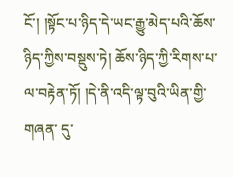ངོ་། །སྟོང་པ་ཉིད་དེ་ཡང་རྒྱུ་མེད་པའི་ཆོས་ཉིད་ཀྱིས་བསྡུས་ཏེ། ཆོས་ཉིད་ཀྱི་རིགས་པ་ལ་བརྟེན་ཏོ། །དེ་ནི་འདི་ལྟ་བུའི་ཡིན་གྱི་གཞན་ དུ་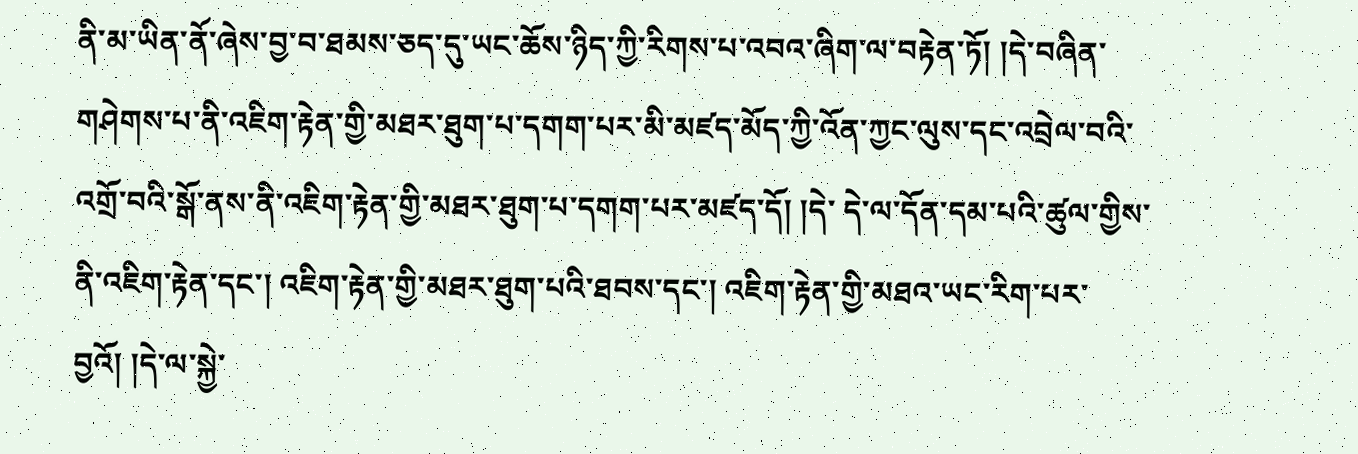ནི་མ་ཡིན་ནོ་ཞེས་བྱ་བ་ཐམས་ཅད་དུ་ཡང་ཆོས་ཉིད་ཀྱི་རིགས་པ་འབའ་ཞིག་ལ་བརྟེན་ཏོ། །དེ་བཞིན་གཤེགས་པ་ནི་འཇིག་རྟེན་གྱི་མཐར་ཐུག་པ་དགག་པར་མི་མཛད་མོད་ཀྱི་འོན་ཀྱང་ལུས་དང་འབྲེལ་བའི་འགྲོ་བའི་སྒོ་ནས་ནི་འཇིག་རྟེན་གྱི་མཐར་ཐུག་པ་དགག་པར་མཛད་དོ། །དེ་ དེ་ལ་དོན་དམ་པའི་ཚུལ་གྱིས་ནི་འཇིག་རྟེན་དང་། འཇིག་རྟེན་གྱི་མཐར་ཐུག་པའི་ཐབས་དང་། འཇིག་རྟེན་གྱི་མཐའ་ཡང་རིག་པར་བྱའོ། །དེ་ལ་སྐྱེ་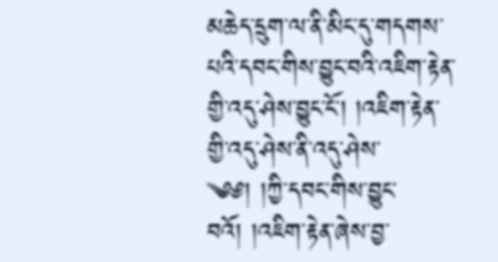མཆེད་དྲུག་ལ་ནི་མིང་དུ་གདགས་པའི་དབང་གིས་བྱུང་བའི་འཇིག་རྟེན་གྱི་འདུ་ཤེས་བྱུང་ངོ་། །འཇིག་རྟེན་གྱི་འདུ་ཤེས་ནི་འདུ་ཤེས་ ༄༅། །ཀྱི་དབང་གིས་བྱུང་བའོ། །འཇིག་རྟེན་ཞེས་བྱ་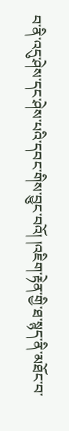བ་ནི་འདུ་ཤེས་དང་ཤེས་པའི་དབང་གིས་བྱུང་བའོ། །འཇིག་རྟེན་གྱི་ཐ་སྙད་ནི་མཐོང་བ་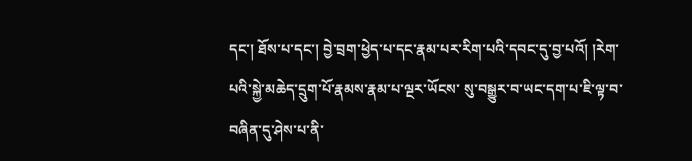དང་། ཐོས་པ་དང་། བྱེ་བྲག་ཕྱེད་པ་དང་རྣམ་པར་རིག་པའི་དབང་དུ་བྱ་པའོ། །རེག་པའི་སྐྱེ་མཆེད་དྲུག་པོ་རྣམས་རྣམ་པ་ལྔར་ཡོངས་ སུ་བསྒྱུར་བ་ཡང་དག་པ་ཇི་ལྟ་བ་བཞིན་དུ་ཤེས་པ་ནི་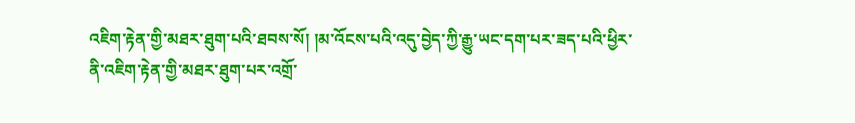འཇིག་རྟེན་གྱི་མཐར་ཐུག་པའི་ཐབས་སོ། །མ་འོངས་པའི་འདུ་བྱེད་ཀྱི་རྒྱུ་ཡང་དག་པར་ཟད་པའི་ཕྱིར་ནི་འཇིག་རྟེན་གྱི་མཐར་ཐུག་པར་འགྲོ་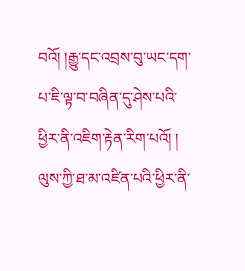བའོ། །རྒྱུ་དང་འབྲས་བུ་ཡང་དག་པ་ཇི་ལྟ་བ་བཞིན་དུ་ཤེས་པའི་ཕྱིར་ནི་འཇིག་རྟེན་རིག་པའོ། ། ལུས་ཀྱི་ཐ་མ་འཛིན་པའི་ཕྱིར་ནི་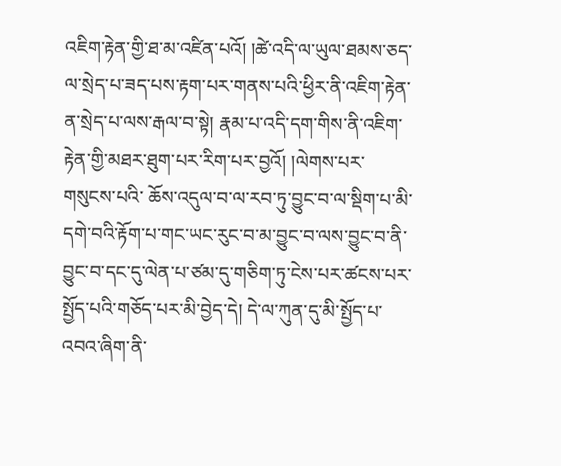འཇིག་རྟེན་གྱི་ཐ་མ་འཛིན་པའོ། །ཚེ་འདི་ལ་ཡུལ་ཐམས་ཅད་ལ་སྲེད་པ་ཟད་པས་རྟག་པར་གནས་པའི་ཕྱིར་ནི་འཇིག་རྟེན་ན་སྲེད་པ་ལས་རྒལ་བ་སྟེ། རྣམ་པ་འདི་དག་གིས་ནི་འཇིག་རྟེན་གྱི་མཐར་ཐུག་པར་རིག་པར་བྱའོ། །ལེགས་པར་གསུངས་པའི་ ཆོས་འདུལ་བ་ལ་རབ་ཏུ་བྱུང་བ་ལ་སྡིག་པ་མི་དགེ་བའི་རྟོག་པ་གང་ཡང་རུང་བ་མ་བྱུང་བ་ལས་བྱུང་བ་ནི་བྱུང་བ་དང་དུ་ལེན་པ་ཙམ་དུ་གཅིག་ཏུ་ངེས་པར་ཚངས་པར་སྤྱོད་པའི་གཅོད་པར་མི་བྱེད་དེ། དེ་ལ་ཀུན་དུ་མི་སྤྱོད་པ་འབའ་ཞིག་ནི་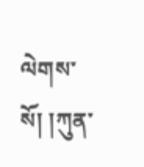ལེགས་སོ། །ཀུན་